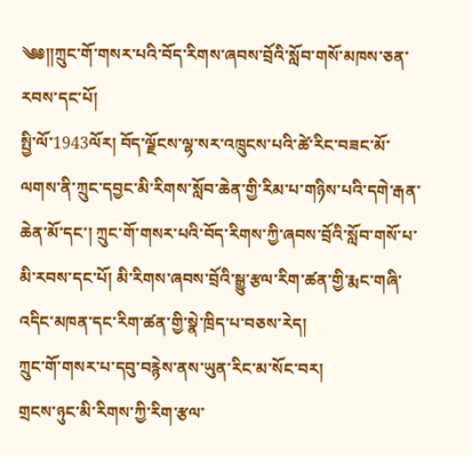༄༅།།ཀྲུང་གོ་གསར་པའི་བོད་རིགས་ཞབས་བྲོའི་སློབ་གསོ་མཁས་ཅན་རབས་དང་པོ།
སྤྱི་ལོ་1943ལོར། བོད་ལྗོངས་ལྷ་སར་འཁྲུངས་པའི་ཚེ་རིང་བཟང་མོ་ལགས་ནི་ཀྲུང་དབྱང་མི་རིགས་སློབ་ཆེན་གྱི་རིམ་པ་གཉིས་པའི་དགེ་རྒན་ཆེན་མོ་དང་། ཀྲུང་གོ་གསར་པའི་བོད་རིགས་ཀྱི་ཞབས་བྲོའི་སློབ་གསོ་པ་མི་རབས་དང་པོ། མི་རིགས་ཞབས་བྲོའི་སྒྱུ་རྩལ་རིག་ཚན་གྱི་རྨང་གཞི་འདིང་མཁན་དང་རིག་ཚན་གྱི་སྣེ་ཁྲིད་པ་བཅས་རེད།
ཀྲུང་གོ་གསར་པ་དབུ་བརྙེས་ནས་ཡུན་རིང་མ་སོང་བར།
གྲངས་ཉུང་མི་རིགས་ཀྱི་རིག་རྩལ་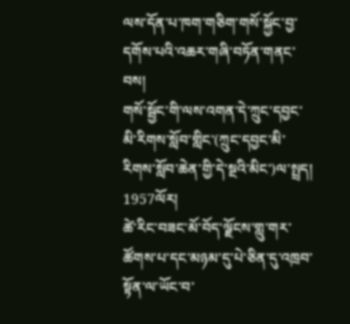ལས་དོན་པ་ཁག་གཅིག་གསོ་སྐྱོང་བྱ་དགོས་པའི་འཆར་གཞི་བཏོན་གནང་བས།
གསོ་སྦྱོང་གི་ལས་འགན་དེ་ཀྲུང་དབྱང་མི་རིགས་སློབ་གླིང་(ཀྲུང་དབྱང་མི་རིགས་སློབ་ཆེན་གྱི་དེ་སྔའི་མིང་)ལ་སྤྲད།
1957ལོར།
ཚེ་རིང་བཟང་མོ་བོད་ལྗོངས་གླུ་གར་ཚོགས་པ་དང་མཉམ་དུ་པེ་ཅིན་དུ་འཁྲབ་སྟོན་ལ་ཡོང་བ་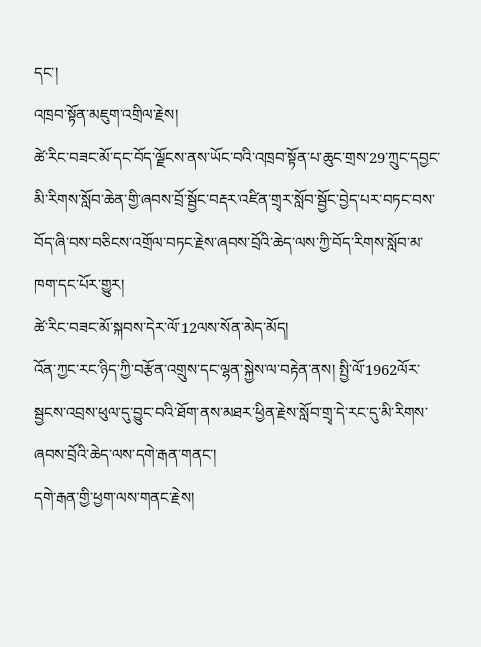དང་།
འཁྲབ་སྟོན་མཇུག་འགྲིལ་རྗེས།
ཚེ་རིང་བཟང་མོ་དང་བོད་ལྗོངས་ནས་ཡོང་བའི་འཁྲབ་སྟོན་པ་ཆུང་གྲས་29་ཀྲུང་དབྱང་མི་རིགས་སློབ་ཆེན་གྱི་ཞབས་བྲོ་སྦྱོང་བརྡར་འཛིན་གྲྭར་སློབ་སྦྱོང་བྱེད་པར་བཏང་བས་བོད་ཞི་བས་བཅིངས་འགྲོལ་བཏང་རྗེས་ཞབས་བྲོའི་ཆེད་ལས་ཀྱི་བོད་རིགས་སློབ་མ་ཁག་དང་པོར་གྱུར།
ཚེ་རིང་བཟང་མོ་སྐབས་དེར་ལོ་12ལས་སོན་མེད་མོད།
འོན་ཀྱང་རང་ཉིད་ཀྱི་བརྩོན་འགྲུས་དང་ལྷན་སྐྱེས་ལ་བརྟེན་ནས། སྤྱི་ལོ་1962ལོར་སྦྱངས་འབྲས་ཕུལ་དུ་བྱུང་བའི་ཐོག་ནས་མཐར་ཕྱིན་རྗེས་སློབ་གྲྭ་དེ་རང་དུ་མི་རིགས་ཞབས་བྲོའི་ཆེད་ལས་དགེ་རྒན་གནང་།
དགེ་རྒན་གྱི་ཕྱག་ལས་གནང་རྗེས།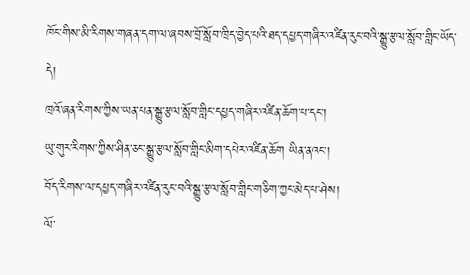ཁོང་གིས་མི་རིགས་གཞན་དག་ལ་ཞབས་བྲོ་སློབ་ཁྲིད་བྱེད་པའི་ཐད་དཔྱད་གཞིར་འཛིན་རུང་བའི་སྒྱུ་རྩལ་སློབ་གླིང་ཡོད་དེ།
ཁྲའོ་ཞན་རིགས་ཀྱིས་ཡན་པན་སྒྱུ་རྩལ་སློབ་གླིང་དཔྱད་གཞིར་འཛིན་ཆོག་པ་དང་།
ཡུ་གུར་རིགས་ཀྱིས་ཤིན་ཅང་སྒྱུ་རྩལ་སློབ་གླིང་མིག་དཔེར་འཛིན་ཆོག ཡིན་ནའང་།
བོད་རིགས་ལ་དཔྱད་གཞིར་འཛིན་རུང་བའི་སྒྱུ་རྩལ་སློབ་གླིང་གཅིག་ཀྱང་མེད་པ་ཤེས།
ལོ་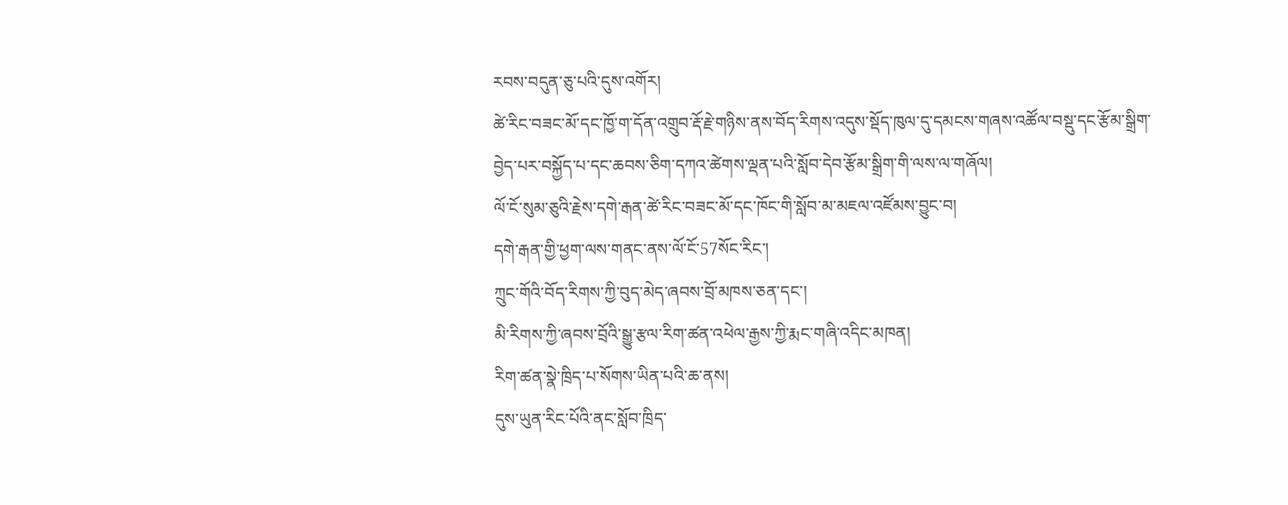རབས་བདུན་ཅུ་པའི་དུས་འགོར།
ཚེ་རིང་བཟང་མོ་དང་ཁྱོ་ག་དོན་འགྲུབ་རྡོ་རྗེ་གཉིས་ནས་བོད་རིགས་འདུས་སྡོད་ཁུལ་དུ་དམངས་གཞས་འཚོལ་བསྡུ་དང་རྩོམ་སྒྲིག་བྱེད་པར་བསྐྱོད་པ་དང་ཆབས་ཅིག་དཀའ་ཚེགས་ལྡན་པའི་སློབ་དེབ་རྩོམ་སྒྲིག་གི་ལས་ལ་གཞོལ།
ལོ་ངོ་སུམ་ཅུའི་རྗེས་དགེ་རྒན་ཚེ་རིང་བཟང་མོ་དང་ཁོང་གི་སློབ་མ་མཇལ་འཛོམས་བྱུང་བ།
དགེ་རྒན་གྱི་ཕྱག་ལས་གནང་ནས་ལོ་ངོ་57སོང་རིང་།
ཀྲུང་གོའི་བོད་རིགས་ཀྱི་བུད་མེད་ཞབས་བྲོ་མཁས་ཅན་དང་།
མི་རིགས་ཀྱི་ཞབས་བྲོའི་སྒྱུ་རྩལ་རིག་ཚན་འཕེལ་རྒྱས་ཀྱི་རྨང་གཞི་འདིང་མཁན།
རིག་ཚན་སྣེ་ཁྲིད་པ་སོགས་ཡིན་པའི་ཆ་ནས།
དུས་ཡུན་རིང་པོའི་ནང་སློབ་ཁྲིད་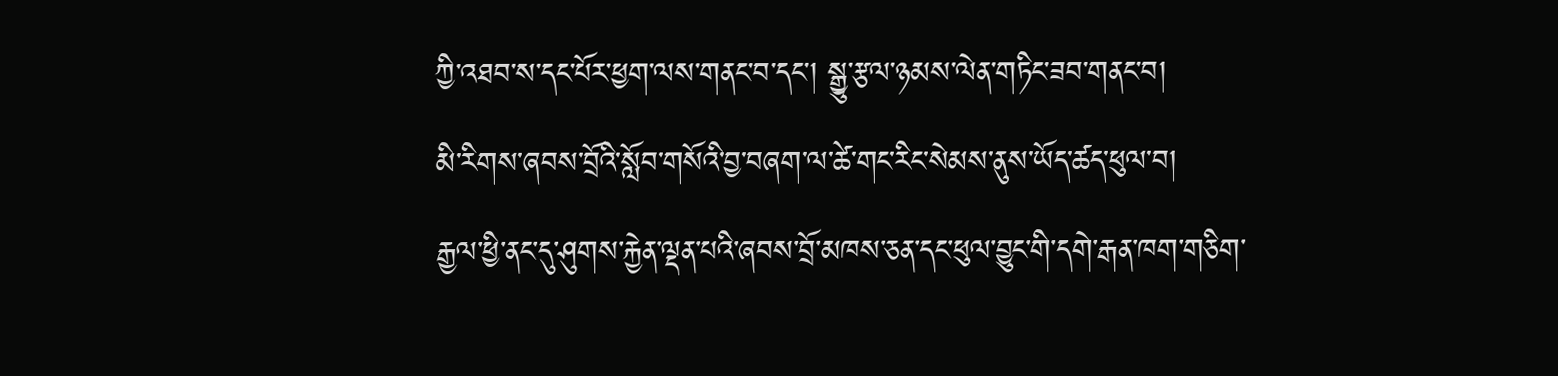ཀྱི་འཐབ་ས་དང་པོར་ཕྱག་ལས་གནང་བ་དང་། སྒྱུ་རྩལ་ཉམས་ལེན་གཏིང་ཟབ་གནང་བ།
མི་རིགས་ཞབས་བྲོའི་སློབ་གསོའི་བྱ་བཞག་ལ་ཚེ་གང་རིང་སེམས་ནུས་ཡོད་ཚད་ཕུལ་བ།
རྒྱལ་ཕྱི་ནང་དུ་ཤུགས་རྐྱེན་ལྡན་པའི་ཞབས་བྲོ་མཁས་ཅན་དང་ཕུལ་བྱུང་གི་དགེ་རྒན་ཁག་གཅིག་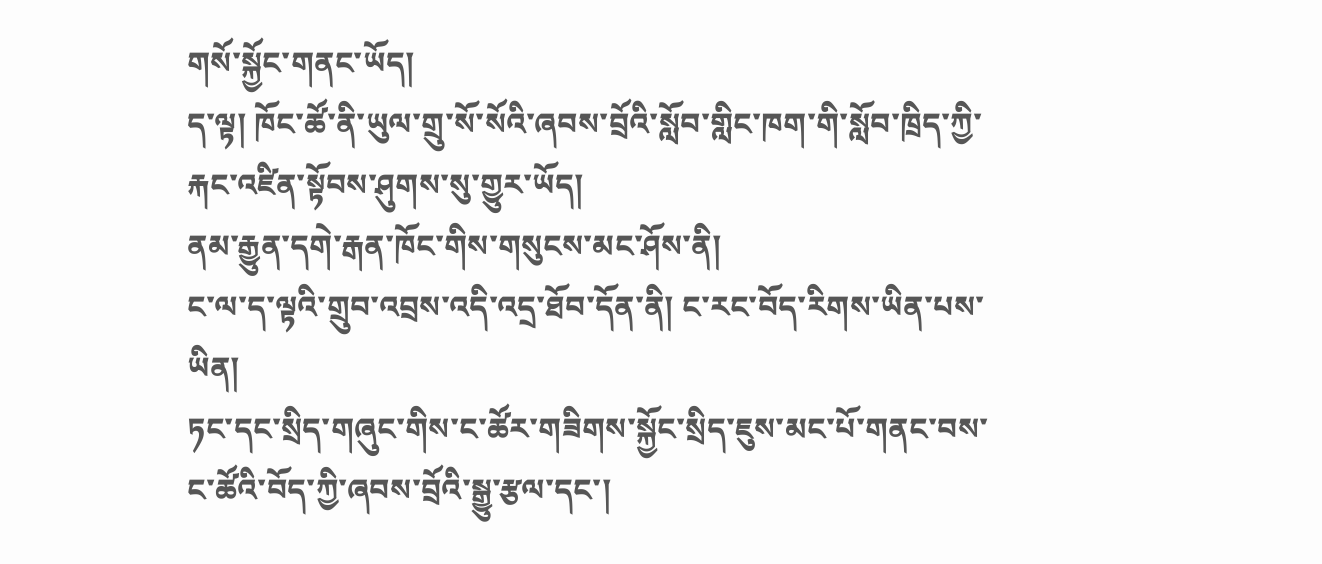གསོ་སྐྱོང་གནང་ཡོད།
ད་ལྟ། ཁོང་ཚོ་ནི་ཡུལ་གྲུ་སོ་སོའི་ཞབས་བྲོའི་སློབ་གླིང་ཁག་གི་སློབ་ཁྲིད་ཀྱི་རྐང་འཛིན་སྟོབས་ཤུགས་སུ་གྱུར་ཡོད།
ནམ་རྒྱུན་དགེ་རྒན་ཁོང་གིས་གསུངས་མང་ཤོས་ནི།
ང་ལ་ད་ལྟའི་གྲུབ་འབྲས་འདི་འདྲ་ཐོབ་དོན་ནི། ང་རང་བོད་རིགས་ཡིན་པས་ཡིན།
ཏང་དང་སྲིད་གཞུང་གིས་ང་ཚོར་གཟིགས་སྐྱོང་སྲིད་ཇུས་མང་པོ་གནང་བས་ང་ཚོའི་བོད་ཀྱི་ཞབས་བྲོའི་སྒྱུ་རྩལ་དང་།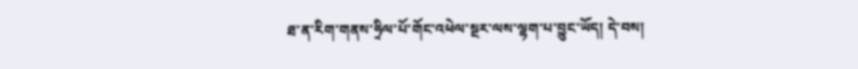ཐ་ན་རིག་གནས་ཧྲིལ་པོ་གོང་འཕེལ་སྔར་ལས་ལྷག་པ་བྱུང་ཡོད། དེ་བས།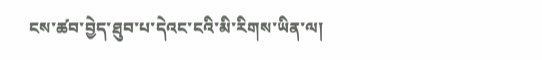ངས་ཚབ་བྱེད་ཐུབ་པ་དེའང་ངའི་མི་རིགས་ཡིན་ལ།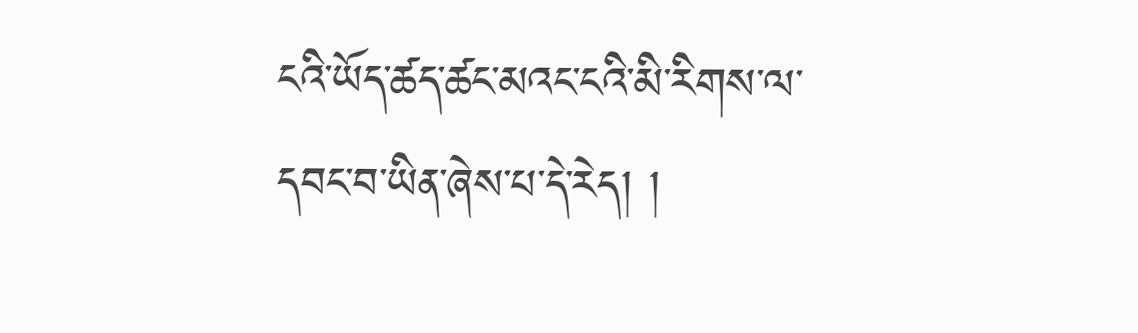ངའི་ཡོད་ཚད་ཚང་མའང་ངའི་མི་རིགས་ལ་དབང་བ་ཡིན་ཞེས་པ་དེ་རེད། །